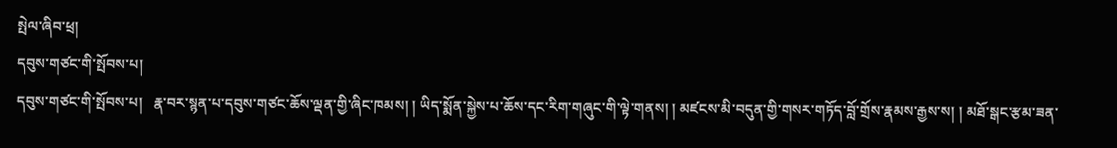སྤེལ་ཞིབ་ཕྲ།
དབུས་གཙང་གི་སྤོབས་པ།
དབུས་གཙང་གི་སྤོབས་པ།   རྣ་བར་སྙན་པ་དབུས་གཙང་ཆོས་ལྡན་གྱི་ཞིང་ཁམས། ། ཡིད་སྨོན་སྐྱེས་པ་ཆོས་དང་རིག་གཞུང་གི་ལྟེ་གནས། ། མཛངས་མི་བདུན་གྱི་གསར་གཏོད་བློ་གྲོས་རྣམས་རྒྱས་ས། ། མཐོ་སྒང་རྩམ་ཟན་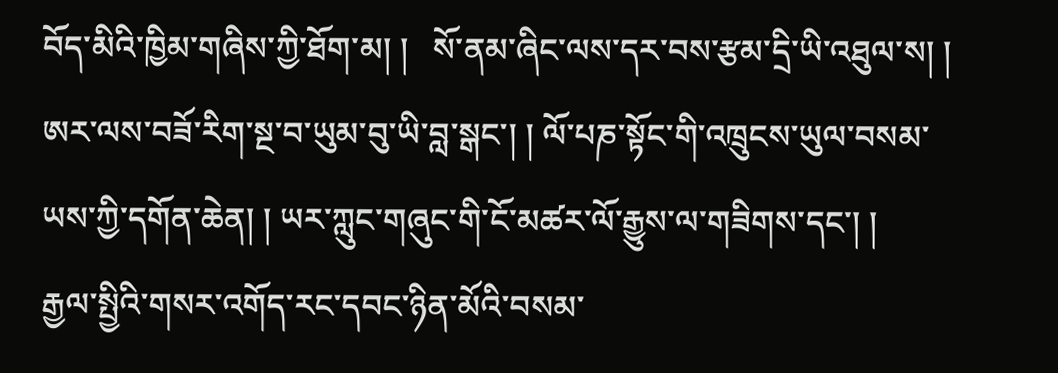བོད་མིའི་ཁྱིམ་གཞིས་ཀྱི་ཐོག་མ། །   སོ་ནམ་ཞིང་ལས་དར་བས་རྩམ་དྲི་ཡི་འཐུལ་ས། ། ཨར་ལས་བཟོ་རིག་སྔ་བ་ཡུམ་བུ་ཡི་བླ་སྒང་། ། ལོ་པཎ་སྟོང་གི་འཁྲུངས་ཡུལ་བསམ་ཡས་ཀྱི་དགོན་ཆེན། ། ཡར་ཀླུང་གཞུང་གི་ངོ་མཚར་ལོ་རྒྱུས་ལ་གཟིགས་དང་། །
རྒྱལ་སྤྱིའི་གསར་འགོད་རང་དབང་ཉིན་མོའི་བསམ་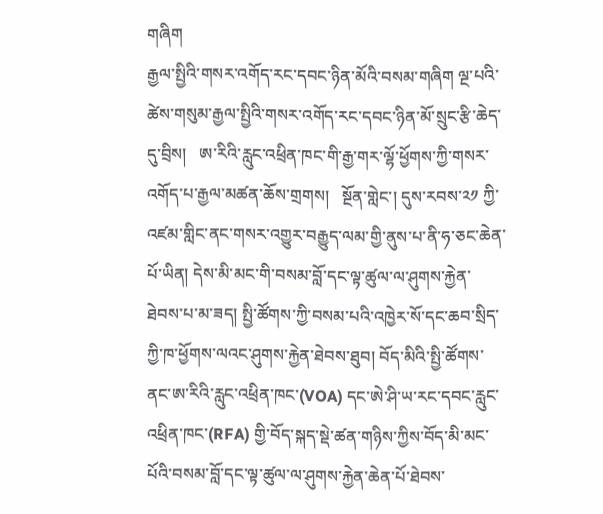གཞིག
རྒྱལ་སྤྱིའི་གསར་འགོད་རང་དབང་ཉིན་མོའི་བསམ་གཞིག ལྔ་པའི་ཚེས་གསུམ་རྒྱལ་སྤྱིའི་གསར་འགོད་རང་དབང་ཉིན་མོ་སྲུང་རྩི་ཆེད་དུ་བྲིས།   ཨ་རིའི་རླུང་འཕྲིན་ཁང་གི་རྒྱ་གར་ལྷོ་ཕྱོགས་ཀྱི་གསར་འགོད་པ་རྒྱལ་མཚན་ཆོས་གྲགས།   སྔོན་གླེང་། དུས་རབས་༢༡ ཀྱི་འཛམ་གླིང་ནང་གསར་འགྱུར་བརྒྱུད་ལམ་གྱི་ནུས་པ་ནི་ཧ་ཅང་ཆེན་པོ་ཡིན། དེས་མི་མང་གི་བསམ་བློ་དང་ལྟ་ཚུལ་ལ་ཤུགས་རྐྱེན་ཐེབས་པ་མ་ཟད། སྤྱི་ཚོགས་ཀྱི་བསམ་པའི་འཁྱེར་སོ་དང་ཆབ་སྲིད་ཀྱི་ཁ་ཕྱོགས་ལའང་ཤུགས་རྐྱེན་ཐེབས་ཐུབ། བོད་མིའི་སྤྱི་ཚོགས་ནང་ཨ་རིའི་རླུང་འཕྲིན་ཁང་(VOA) དང་ཨེ་ཤི་ཡ་རང་དབང་རླུང་འཕྲིན་ཁང་(RFA) གྱི་བོད་སྐད་སྡེ་ཚན་གཉིས་ཀྱིས་བོད་མི་མང་པོའི་བསམ་བློ་དང་ལྟ་ཚུལ་ལ་ཤུགས་རྐྱེན་ཆེན་པོ་ཐེབས་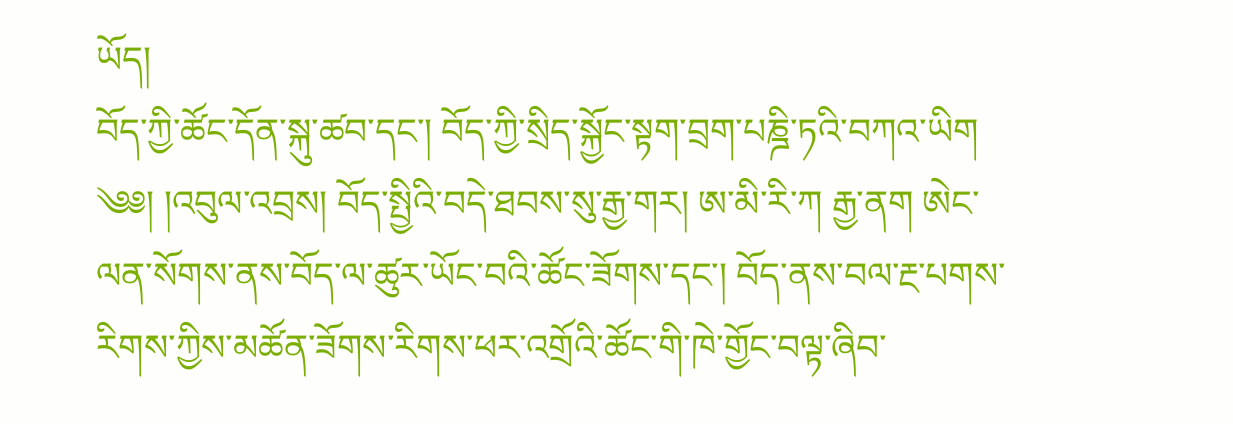ཡོད།
བོད་ཀྱི་ཚོང་དོན་སྐུ་ཚབ་དང་། བོད་ཀྱི་སྲིད་སྐྱོང་སྟག་བྲག་པཎྜི་ཏའི་བཀའ་ཡིག
༄༅། །འབུལ་འབྲས། བོད་སྤྱིའི་བདེ་ཐབས་སུ་རྒྱ་གར། ཨ་མི་རི་ཀ རྒྱ་ནག ཨེང་ལན་སོགས་ནས་བོད་ལ་ཚུར་ཡོང་བའི་ཚོང་ཟོགས་དང་། བོད་ནས་བལ་རྔ་པགས་རིགས་ཀྱིས་མཚོན་ཟོགས་རིགས་ཕར་འགྲོའི་ཚོང་གི་ཁེ་གྱོང་བལྟ་ཞིབ་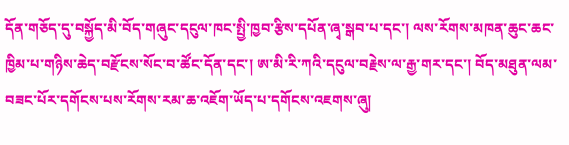དོན་གཅོད་དུ་བསྐྱོད་མི་བོད་གཞུང་དངུལ་ཁང་སྤྱི་ཁྱབ་རྩིས་དཔོན་ཞྭ་སྒབ་པ་དང་། ལས་རོགས་མཁན་ཆུང་ཆང་ཁྱིམ་པ་གཉིས་ཆེད་བརྫོངས་སོང་བ་ཚོང་དོན་དང་། ཨ་མི་རི་ཀའི་དངུལ་བརྗེས་ལ་རྒྱ་གར་དང་། བོད་མཐུན་ལམ་བཟང་པོར་དགོངས་པས་རོགས་རམ་ཆ་འཇོག་ཡོད་པ་དགོངས་འཇགས་ཞུ།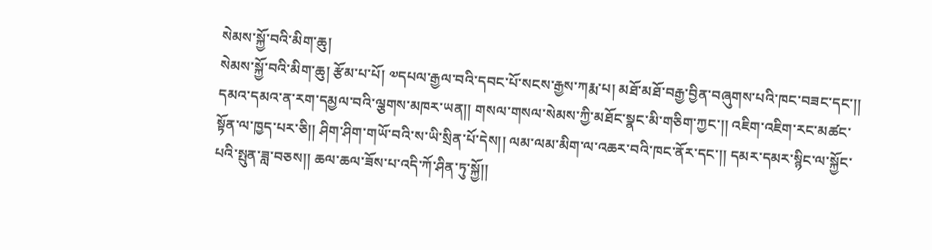སེམས་སྐྱོ་བའི་མིག་ཆུ།
སེམས་སྐྱོ་བའི་མིག་ཆུ། རྩོམ་པ་པོ། ༧དཔལ་རྒྱལ་བའི་དབང་པོ་སངས་རྒྱས་ཀརྨ་པ། མཐོ་མཐོ་བརྒྱ་བྱིན་བཞུགས་པའི་ཁང་བཟང་དང་།། དམའ་དམའ་ན་རག་དམྱལ་བའི་ལྕགས་མཁར་ཡན།། གསལ་གསལ་སེམས་ཀྱི་མཐོང་སྣང་མི་གཅིག་ཀྱང་།། འཇིག་འཇིག་རང་མཚང་སྟོན་ལ་ཁྱད་པར་ཅི།། ཤིག་ཤིག་གཡོ་བའི་ས་ཡི་སྲིན་པོ་དེས།། ལམ་ལམ་མིག་ལ་འཆར་བའི་ཁང་ནོར་དང་།། དམར་དམར་སྙིང་ལ་སྐྱོང་པའི་སྤུན་ཟླ་བཅས།། ཆལ་ཆལ་ཟོས་པ་འདི་ཀོ་ཤིན་ཏུ་སྐྱོ།།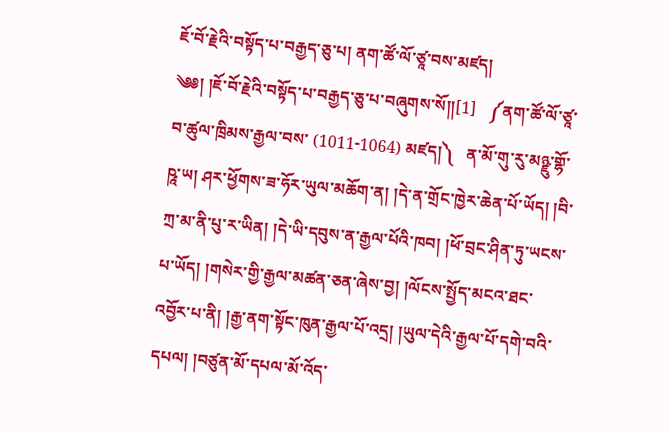ཇོ་བོ་རྗེའི་བསྟོད་པ་བརྒྱད་ཅུ་པ། ནག་ཚོ་ལོ་ཙཱ་བས་མཛད།
༄༅། །ཇོ་བོ་རྗེའི་བསྟོད་པ་བརྒྱད་ཅུ་པ་བཞུགས་སོ།།[1]   ༼ནག་ཚོ་ལོ་ཙཱ་བ་ཚུལ་ཁྲིམས་རྒྱལ་བས་ (1011-1064) མཛད།༽   ན་མོ་གུ་རུ་མཉྫུ་གྷོ་ཥཱ་ཡ། ཤར་ཕྱོགས་ཟ་ཧོར་ཡུལ་མཆོག་ན། །དེ་ན་གྲོང་ཁྱེར་ཆེན་པོ་ཡོད། །བི་ཀྲ་མ་ནི་པུ་ར་ཡིན། །དེ་ཡི་དབུས་ན་རྒྱལ་པོའི་ཁབ། །ཕོ་བྲང་ཤིན་ཏུ་ཡངས་པ་ཡོད། །གསེར་གྱི་རྒྱལ་མཚན་ཅན་ཞེས་བྱ། །ལོངས་སྤྱོད་མངའ་ཐང་འབྱོར་པ་ནི། །རྒྱ་ནག་སྟོང་ཁུན་རྒྱལ་པོ་འདྲ། །ཡུལ་དེའི་རྒྱལ་པོ་དགེ་བའི་དཔལ། །བཙུན་མོ་དཔལ་མོ་འོད་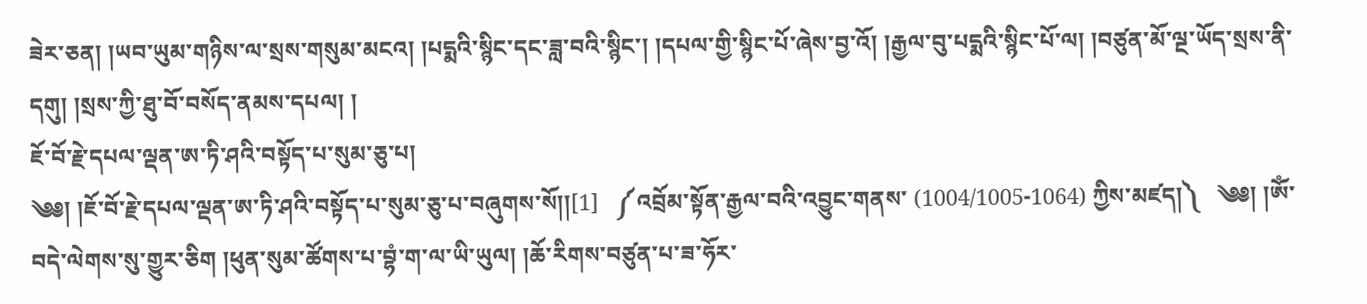ཟེར་ཅན། །ཡབ་ཡུམ་གཉིས་ལ་སྲས་གསུམ་མངའ། །པདྨའི་སྙིང་དང་ཟླ་བའི་སྙིང་། །དཔལ་གྱི་སྙིང་པོ་ཞེས་བྱ་འོ། །རྒྱལ་བུ་པདྨའི་སྙིང་པོ་ལ། །བཙུན་མོ་ལྔ་ཡོད་སྲས་ནི་དགུ། །སྲས་ཀྱི་ཐུ་བོ་བསོད་ནམས་དཔལ། །
ཇོ་བོ་རྗེ་དཔལ་ལྡན་ཨ་ཏི་ཤའི་བསྟོད་པ་སུམ་ཅུ་པ།
༄༅། །ཇོ་བོ་རྗེ་དཔལ་ལྡན་ཨ་ཏི་ཤའི་བསྟོད་པ་སུམ་ཅུ་པ་བཞུགས་སོ།།[1]   ༼འབྲོམ་སྟོན་རྒྱལ་བའི་འབྱུང་གནས་ (1004/1005-1064) ཀྱིས་མཛད།༽   ༄༅། །ཨོཾ་བདེ་ལེགས་སུ་གྱུར་ཅིག །ཕུན་སུམ་ཚོགས་པ་བྷཾ་ག་ལ་ཡི་ཡུལ། །ཆོ་རིགས་བཙུན་པ་ཟ་ཧོར་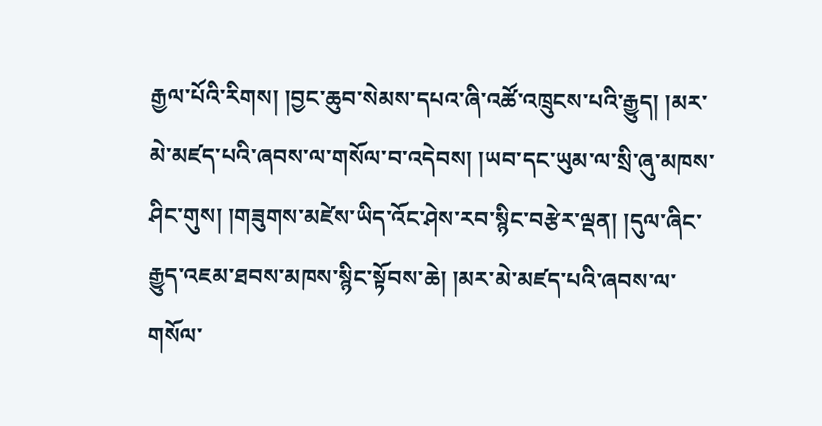རྒྱལ་པོའི་རིགས། །བྱང་ཆུབ་སེམས་དཔའ་ཞི་འཚོ་འཁྲུངས་པའི་རྒྱུད། །མར་མེ་མཛད་པའི་ཞབས་ལ་གསོལ་བ་འདེབས། །ཡབ་དང་ཡུམ་ལ་སྲི་ཞུ་མཁས་ཤིང་གུས། །གཟུགས་མཛེས་ཡིད་འོང་ཤེས་རབ་སྙིང་བརྩེར་ལྡན། །དུལ་ཞིང་རྒྱུད་འཇམ་ཐབས་མཁས་སྙིང་སྟོབས་ཆེ། །མར་མེ་མཛད་པའི་ཞབས་ལ་གསོལ་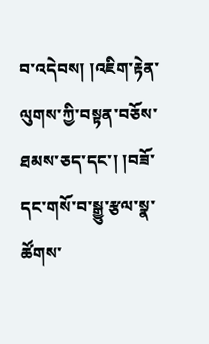བ་འདེབས། །འཇིག་རྟེན་ལུགས་ཀྱི་བསྟན་བཅོས་ཐམས་ཅད་དང་། །བཟོ་དང་གསོ་བ་སྒྱུ་རྩལ་སྣ་ཚོགས་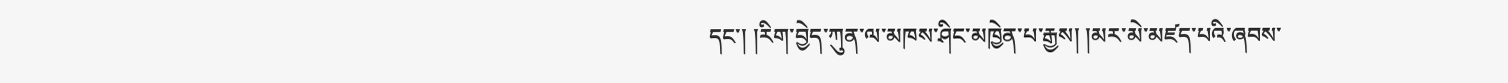དང་། །རིག་བྱེད་ཀུན་ལ་མཁས་ཤིང་མཁྱེན་པ་རྒྱས། །མར་མེ་མཛད་པའི་ཞབས་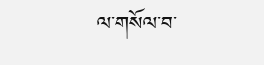ལ་གསོལ་བ་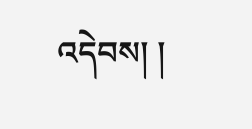འདེབས། །